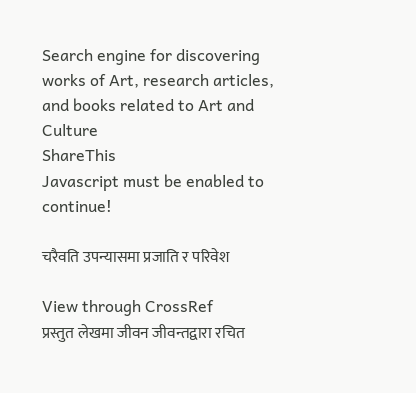Search engine for discovering works of Art, research articles, and books related to Art and Culture
ShareThis
Javascript must be enabled to continue!

चरैवति उपन्यासमा प्रजाति र परिवेश

View through CrossRef
प्रस्तुत लेखमा जीवन जीवन्तद्वारा रचित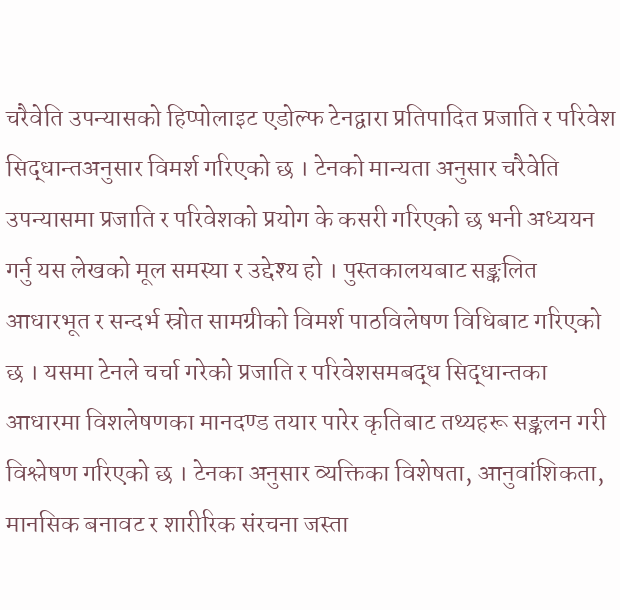चरैवेति उपन्यासको हिप्पोलाइट एडोल्फ टेनद्वारा प्रतिपादित प्रजाति र परिवेश सिद्धान्तअनुसार विमर्श गरिएको छ । टेनको मान्यता अनुसार चरैवेति उपन्यासमा प्रजाति र परिवेशको प्रयोग के कसरी गरिएको छ भनी अध्ययन गर्नु यस लेखको मूल समस्या र उद्देश्य हो । पुस्तकालयबाट सङ्कलित आधारभूत र सन्दर्भ स्रोत सामग्रीको विमर्श पाठविलेषण विधिबाट गरिएको छ । यसमा टेनले चर्चा गरेको प्रजाति र परिवेशसमबद्ध सिद्धान्तका आधारमा विशलेषणका मानदण्ड तयार पारेर कृतिबाट तथ्यहरू सङ्कलन गरी विश्लेषण गरिएको छ । टेनका अनुसार व्यक्तिका विशेषता, आनुवांशिकता, मानसिक बनावट र शारीरिक संरचना जस्ता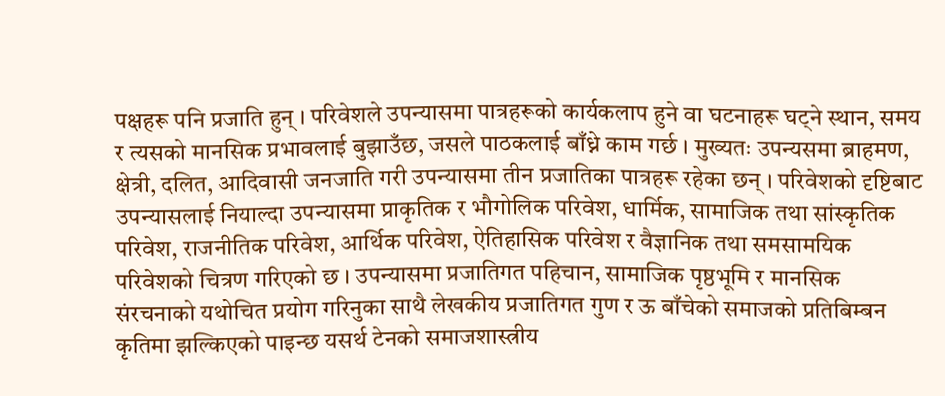पक्षहरू पनि प्रजाति हुन् । परिवेशले उपन्यासमा पात्रहरूको कार्यकलाप हुने वा घटनाहरू घट्ने स्थान, समय र त्यसको मानसिक प्रभावलाई बुझाउँछ, जसले पाठकलाई बाँध्ने काम गर्छ । मुख्यतः उपन्यसमा ब्राहमण, क्षेत्री, दलित, आदिवासी जनजाति गरी उपन्यासमा तीन प्रजातिका पात्रहरू रहेका छन् । परिवेशको दृष्टिबाट उपन्यासलाई नियाल्दा उपन्यासमा प्राकृतिक र भौगोलिक परिवेश, धार्मिक, सामाजिक तथा सांस्कृतिक परिवेश, राजनीतिक परिवेश, आर्थिक परिवेश, ऐतिहासिक परिवेश र वैज्ञानिक तथा समसामयिक परिवेशको चित्रण गरिएको छ । उपन्यासमा प्रजातिगत पहिचान, सामाजिक पृष्ठभूमि र मानसिक संरचनाको यथोचित प्रयोग गरिनुका साथै लेखकीय प्रजातिगत गुण र ऊ बाँचेको समाजको प्रतिबिम्बन कृतिमा झल्किएको पाइन्छ यसर्थ टेनको समाजशास्त्रीय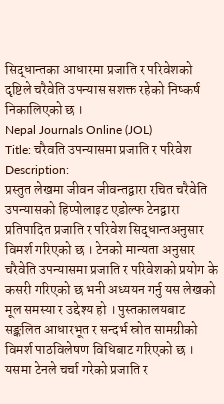सिद्धान्तका आधारमा प्रजाति र परिवेशको दृष्टिले चरैवेति उपन्यास सशक्त रहेको निष्कर्ष निकालिएको छ ।
Nepal Journals Online (JOL)
Title: चरैवति उपन्यासमा प्रजाति र परिवेश
Description:
प्रस्तुत लेखमा जीवन जीवन्तद्वारा रचित चरैवेति उपन्यासको हिप्पोलाइट एडोल्फ टेनद्वारा प्रतिपादित प्रजाति र परिवेश सिद्धान्तअनुसार विमर्श गरिएको छ । टेनको मान्यता अनुसार चरैवेति उपन्यासमा प्रजाति र परिवेशको प्रयोग के कसरी गरिएको छ भनी अध्ययन गर्नु यस लेखको मूल समस्या र उद्देश्य हो । पुस्तकालयबाट सङ्कलित आधारभूत र सन्दर्भ स्रोत सामग्रीको विमर्श पाठविलेषण विधिबाट गरिएको छ । यसमा टेनले चर्चा गरेको प्रजाति र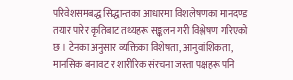परिवेशसमबद्ध सिद्धान्तका आधारमा विशलेषणका मानदण्ड तयार पारेर कृतिबाट तथ्यहरू सङ्कलन गरी विश्लेषण गरिएको छ । टेनका अनुसार व्यक्तिका विशेषता, आनुवांशिकता, मानसिक बनावट र शारीरिक संरचना जस्ता पक्षहरू पनि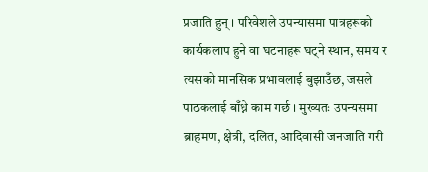प्रजाति हुन् । परिवेशले उपन्यासमा पात्रहरूको कार्यकलाप हुने वा घटनाहरू घट्ने स्थान, समय र त्यसको मानसिक प्रभावलाई बुझाउँछ, जसले पाठकलाई बाँध्ने काम गर्छ । मुख्यतः उपन्यसमा ब्राहमण, क्षेत्री, दलित, आदिवासी जनजाति गरी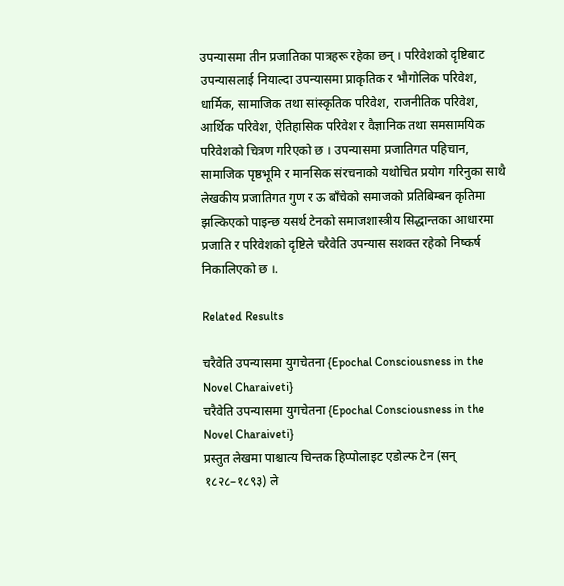उपन्यासमा तीन प्रजातिका पात्रहरू रहेका छन् । परिवेशको दृष्टिबाट उपन्यासलाई नियाल्दा उपन्यासमा प्राकृतिक र भौगोलिक परिवेश, धार्मिक, सामाजिक तथा सांस्कृतिक परिवेश, राजनीतिक परिवेश, आर्थिक परिवेश, ऐतिहासिक परिवेश र वैज्ञानिक तथा समसामयिक परिवेशको चित्रण गरिएको छ । उपन्यासमा प्रजातिगत पहिचान, सामाजिक पृष्ठभूमि र मानसिक संरचनाको यथोचित प्रयोग गरिनुका साथै लेखकीय प्रजातिगत गुण र ऊ बाँचेको समाजको प्रतिबिम्बन कृतिमा झल्किएको पाइन्छ यसर्थ टेनको समाजशास्त्रीय सिद्धान्तका आधारमा प्रजाति र परिवेशको दृष्टिले चरैवेति उपन्यास सशक्त रहेको निष्कर्ष निकालिएको छ ।.

Related Results

चरैवेति उपन्यासमा युगचेतना {Epochal Consciousness in the Novel Charaiveti}
चरैवेति उपन्यासमा युगचेतना {Epochal Consciousness in the Novel Charaiveti}
प्रस्तुत लेखमा पाश्चात्य चिन्तक हिप्पोलाइट एडोल्फ टेन (सन् १८२८–१८९३) ले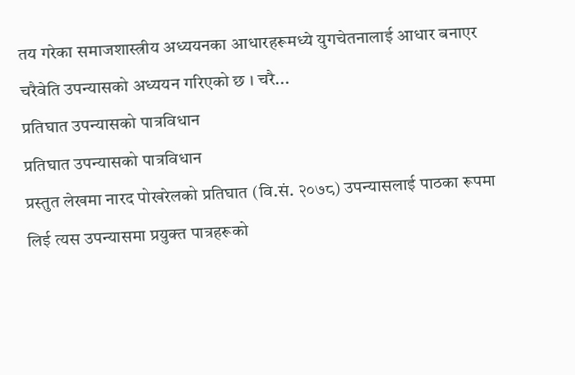तय गरेका समाजशास्त्रीय अध्ययनका आधारहरूमध्ये युगचेतनालाई आधार बनाएर चरैवेति उपन्यासको अध्ययन गरिएको छ । चरै...
प्रतिघात उपन्यासको पात्रविधान
प्रतिघात उपन्यासको पात्रविधान
प्रस्तुत लेखमा नारद पोखरेलको प्रतिघात (वि.सं. २०७८) उपन्यासलाई पाठका रूपमा लिई त्यस उपन्यासमा प्रयुक्त पात्रहरूको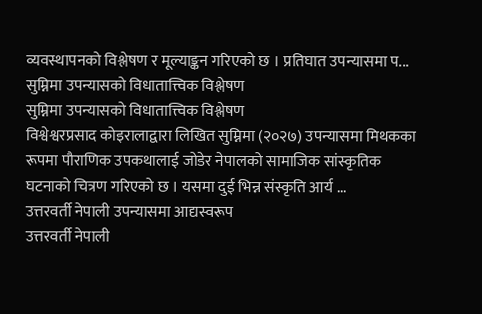व्यवस्थापनको विश्लेषण र मूल्याङ्कन गरिएको छ । प्रतिघात उपन्यासमा प...
सुम्निमा उपन्यासको विधातात्त्विक विश्लेषण
सुम्निमा उपन्यासको विधातात्त्विक विश्लेषण
विश्वेश्वरप्रसाद कोइरालाद्वारा लिखित सुम्निमा (२०२७) उपन्यासमा मिथकका रूपमा पौराणिक उपकथालाई जोडेर नेपालको सामाजिक सांस्कृतिक घटनाको चित्रण गरिएको छ । यसमा दुई भिन्न संस्कृति आर्य ...
उत्तरवर्ती नेपाली उपन्यासमा आद्यस्वरूप
उत्तरवर्ती नेपाली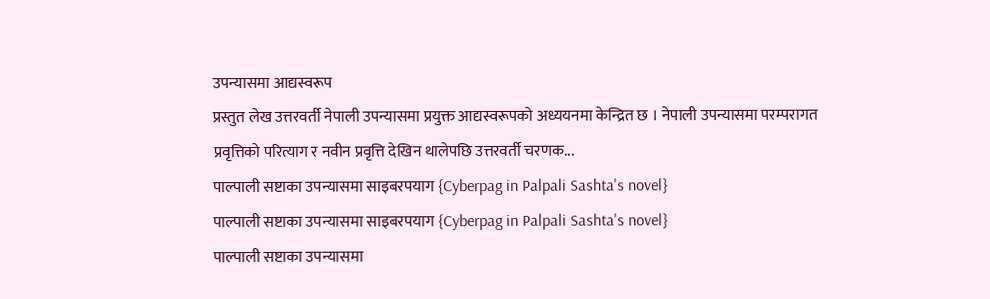उपन्यासमा आद्यस्वरूप
प्रस्तुत लेख उत्तरवर्ती नेपाली उपन्यासमा प्रयुक्त आद्यस्वरूपको अध्ययनमा केन्द्रित छ । नेपाली उपन्यासमा परम्परागत प्रवृत्तिको परित्याग र नवीन प्रवृत्ति देखिन थालेपछि उत्तरवर्ती चरणक...
पाल्पाली सष्टाका उपन्यासमा साइबरपयाग {Cyberpag in Palpali Sashta's novel}
पाल्पाली सष्टाका उपन्यासमा साइबरपयाग {Cyberpag in Palpali Sashta's novel}
पाल्पाली सष्टाका उपन्यासमा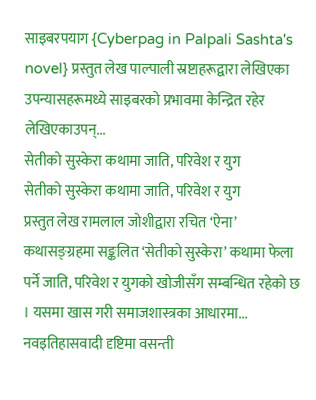साइबरपयाग {Cyberpag in Palpali Sashta's novel} प्रस्तुत लेख पाल्पाली स्रष्टाहरूद्वारा लेखिएका उपन्यासहरूमध्ये साइबरको प्रभावमा केन्द्रित रहेर लेखिएकाउपन्...
सेतीको सुस्केरा कथामा जाति, परिवेश र युग
सेतीको सुस्केरा कथामा जाति, परिवेश र युग
प्रस्तुत लेख रामलाल जोशीद्वारा रचित ‘ऐना’ कथासङ्ग्रहमा सङ्कलित ‘सेतीको सुस्केरा’ कथामा फेला पर्ने जाति, परिवेश र युगको खोजीसँग सम्बन्धित रहेको छ । यसमा खास गरी समाजशास्त्रका आधारमा...
नवइतिहासवादी दृष्टिमा वसन्ती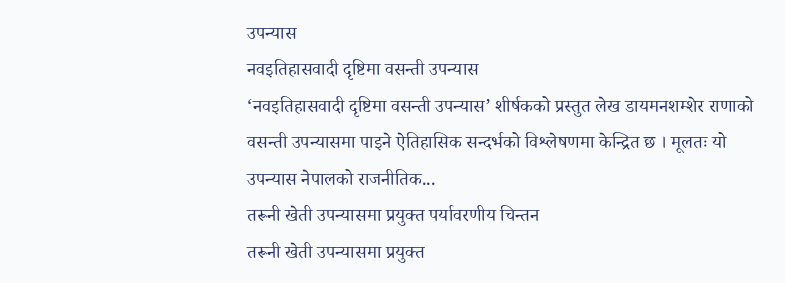उपन्यास
नवइतिहासवादी दृष्टिमा वसन्ती उपन्यास
‘नवइतिहासवादी दृष्टिमा वसन्ती उपन्यास’ शीर्षकको प्रस्तुत लेख डायमनशम्शेर राणाको वसन्ती उपन्यासमा पाइने ऐतिहासिक सन्दर्भको विश्लेषणमा केन्द्रित छ । मूलतः यो उपन्यास नेपालको राजनीतिक...
तरूनी खेती उपन्यासमा प्रयुक्त पर्यावरणीय चिन्तन
तरूनी खेती उपन्यासमा प्रयुक्त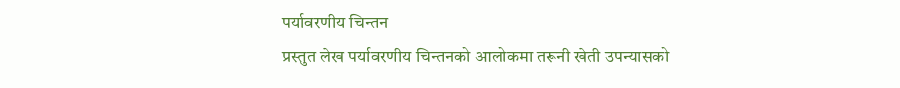पर्यावरणीय चिन्तन
प्रस्तुत लेख पर्यावरणीय चिन्तनको आलोकमा तरूनी खेती उपन्यासको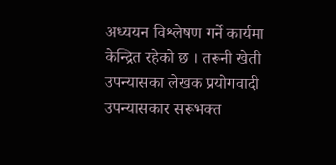अध्ययन विश्लेषण गर्ने कार्यमा केन्द्रित रहेको छ । तरूनी खेती उपन्यासका लेखक प्रयोगवादी उपन्यासकार सरूभक्त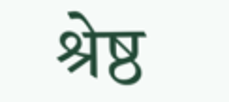श्रेष्ठ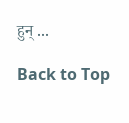हुन् ...

Back to Top